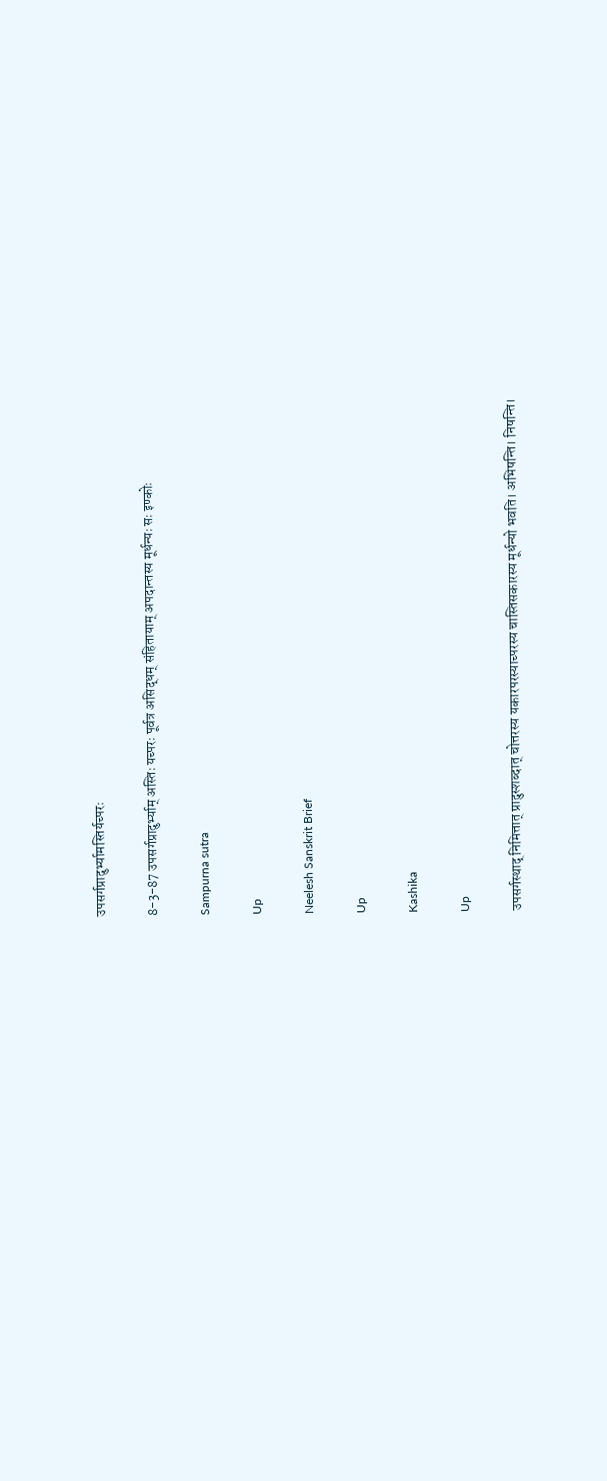उपसर्गप्रादुर्भ्यामस्तिर्यच्परः

8-3-87 उपसर्गप्रादुर्भ्याम् अस्तिः यच्परः पूर्वत्र असिद्धम् संहितायाम् अपदान्तस्य मूर्धन्यः सः इण्कोः

Sampurna sutra

Up

Neelesh Sanskrit Brief

Up

Kashika

Up

उपसर्गस्थाद् निमित्तात् प्रादुस्शब्दात् चोत्तरस्य यकारपरस्याच्परस्य चास्तिसकारस्य मूर्धन्यो भवति। अभिषन्ति। निषन्ति।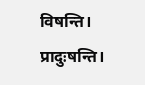विषन्ति। प्रादुःषन्ति।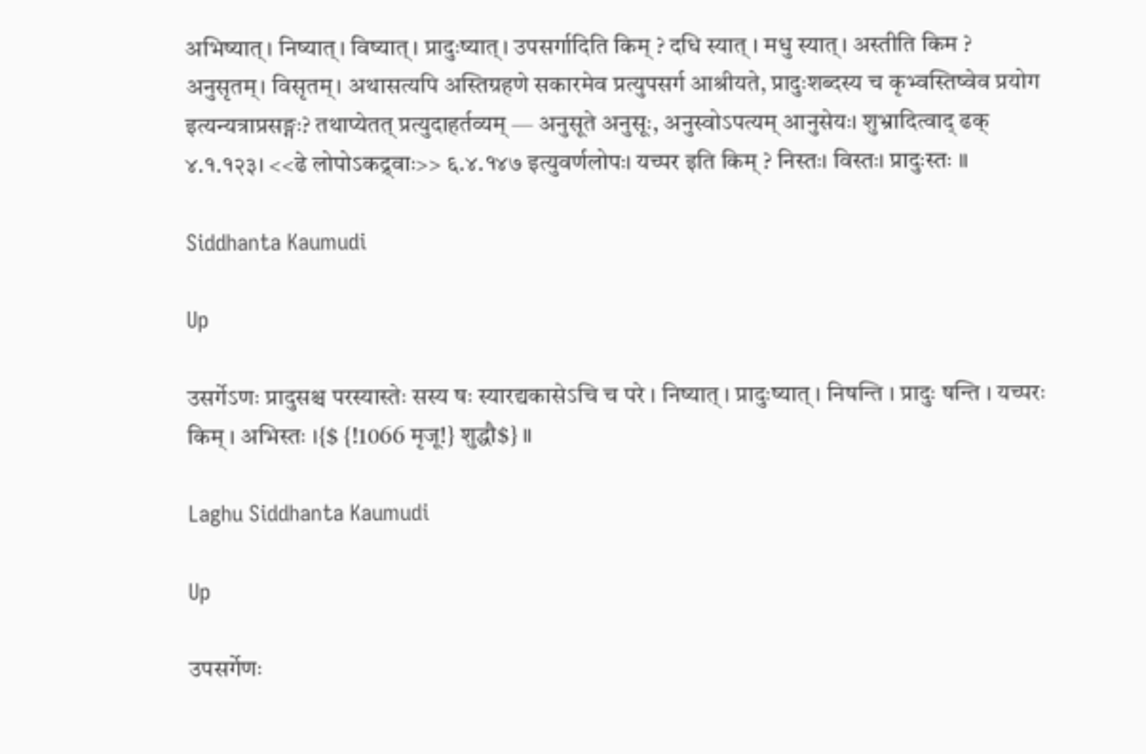अभिष्यात्। निष्यात्। विष्यात्। प्रादुःष्यात्। उपसर्गादिति किम् ? दधि स्यात् । मधु स्यात्। अस्तीति किम ? अनुसृतम्। विसृतम्। अथासत्यपि अस्तिग्रहणे सकारमेव प्रत्युपसर्ग आश्रीयते, प्रादुःशब्दस्य च कृभ्वस्तिष्वेव प्रयोग इत्यन्यत्राप्रसङ्गः? तथाप्येतत् प्रत्युदाहर्तव्यम् — अनुसूते अनुसूः, अनुस्वोऽपत्यम् आनुसेयः। शुभ्रादित्वाद् ढक् ४.१.१२३। <<ढे लोपोऽकद्र्वाः>> ६.४.१४७ इत्युवर्णलोपः। यच्पर इति किम् ? निस्तः। विस्तः। प्रादुःस्तः ॥

Siddhanta Kaumudi

Up

उसर्गेऽणः प्रादुसश्च परस्यास्तेः सस्य षः स्यारद्यकासेऽचि च परे । निष्यात् । प्रादुःष्यात् । निषन्ति । प्रादुः षन्ति । यच्परः किम् । अभिस्तः ।{$ {!1066 मृजू!} शुद्धौ$} ॥

Laghu Siddhanta Kaumudi

Up

उपसर्गेणः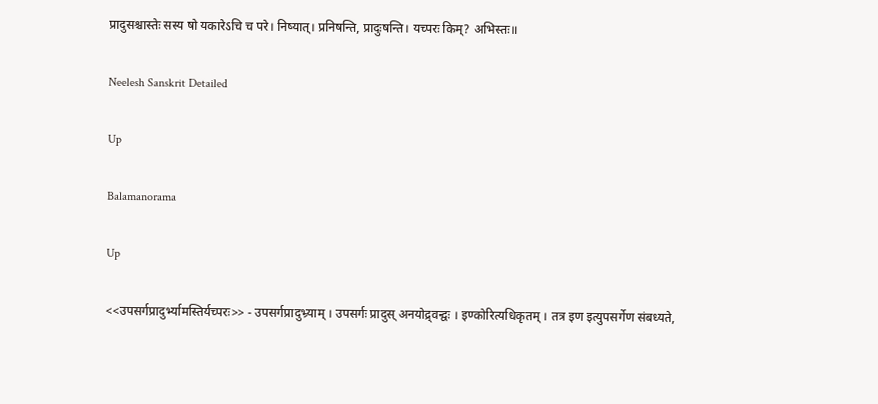प्रादुसश्चास्तेः सस्य षो यकारेऽचि च परे। निष्यात्। प्रनिषन्ति, प्रादुःषन्ति। यच्परः किम्? अभिस्तः॥

Neelesh Sanskrit Detailed

Up

Balamanorama

Up

<<उपसर्गप्रादुर्भ्यामस्तिर्यच्परः>> - उपसर्गप्रादुभ्र्याम् । उपसर्गः प्रादुस् अनयोद्र्वन्द्वः । इण्कोरित्यधिकृतम् । तत्र इण इत्युपसर्गेण संबध्यते,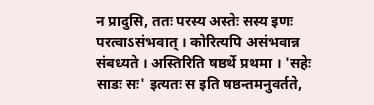न प्रादुसि, ततः परस्य अस्तेः सस्य इणः परत्वाऽसंभवात् । कोरित्यपि असंभवान्न संबध्यते । अस्तिरिति षष्ठर्थे प्रथमा । 'सहेः साडः सः' इत्यतः स इति षष्ठन्तमनुवर्तते,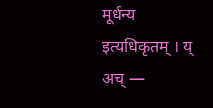मूर्धन्य इत्यधिकृतम् । य् अच् —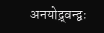अनयोद्र्वन्द्वः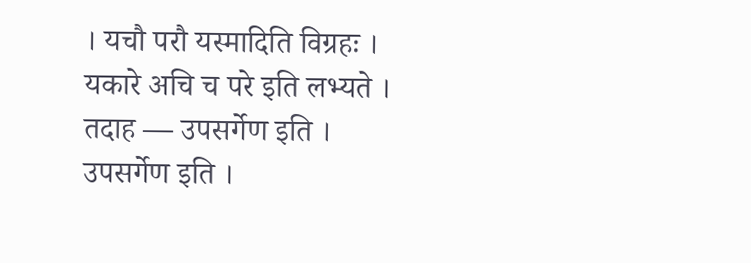। यचौ परौ यस्मादिति विग्रहः । यकारे अचि च परे इति लभ्यते । तदाह — उपसर्गेण इति । उपसर्गेण इति ।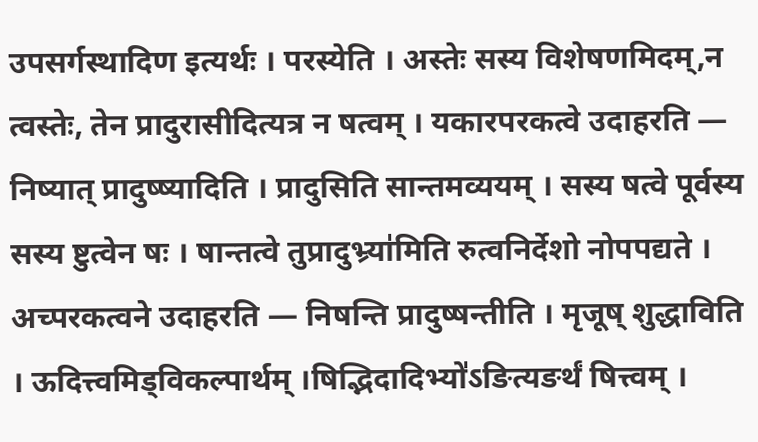उपसर्गस्थादिण इत्यर्थः । परस्येति । अस्तेः सस्य विशेषणमिदम्,न त्वस्तेः, तेन प्रादुरासीदित्यत्र न षत्वम् । यकारपरकत्वे उदाहरति — निष्यात् प्रादुष्ष्यादिति । प्रादुसिति सान्तमव्ययम् । सस्य षत्वे पूर्वस्य सस्य ष्टुत्वेन षः । षान्तत्वे तुप्रादुभ्र्या॑मिति रुत्वनिर्देशो नोपपद्यते । अच्परकत्वने उदाहरति — निषन्ति प्रादुष्षन्तीति । मृजूष् शुद्धाविति । ऊदित्त्वमिड्विकल्पार्थम् ।षिद्भिदादिभ्यो॑ऽङित्यङर्थं षित्त्वम् ।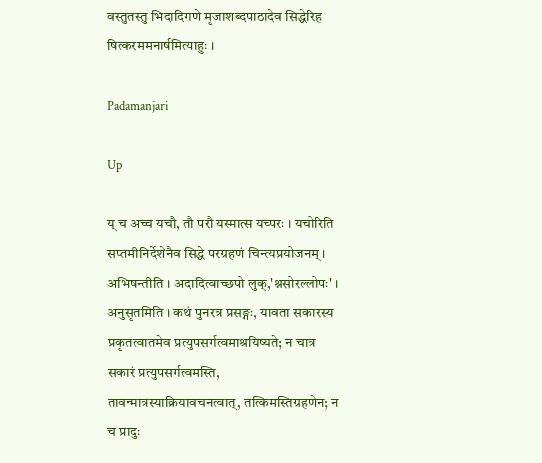वस्तुतस्तु भिदादिगणे मृजाशब्दपाठादेव सिद्धेरिह षित्करममनार्षमित्याहुः ।

Padamanjari

Up

य् च अच्च यचौ, तौ परौ यस्मात्स यच्परः । यचोरिति सप्तमीनिर्देशेनैव सिद्धे परग्रहणं चिन्त्यप्रयोजनम् । अभिषन्तीति । अदादित्वाच्छपो लुक्,'श्नसोरल्लोपः' । अनुसृतमिति । कथं पुनरत्र प्रसङ्गः, यावता सकारस्य प्रकृतत्वातमेव प्रत्युपसर्गत्वमाश्रयिष्यते; न चात्र सकारं प्रत्युपसर्गत्वमस्ति, तावन्मात्रस्याक्रियावचनत्वात्, तत्किमस्तिग्रहणेन; न च प्रादुः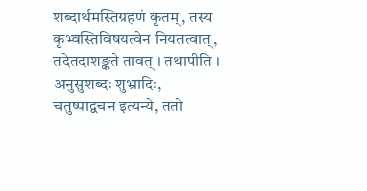शब्दार्थमस्तिग्रहणं कृतम्, तस्य कृभ्वस्तिविषयत्वेन नियतत्वात्, तदेतदाशङ्कते तावत् । तथापीति । अनुसुशब्दः शुभ्रादिः, चतुष्पाद्वचन इत्यन्ये, ततो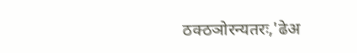ठक्ठञोरन्यतरः,'ढेअ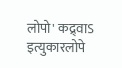लोपो' कद्र्वाऽ इत्युकारलोपे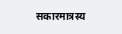सकारमात्रस्य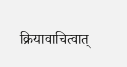क्रियावाचित्वात्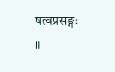षत्वप्रसङ्गः ॥